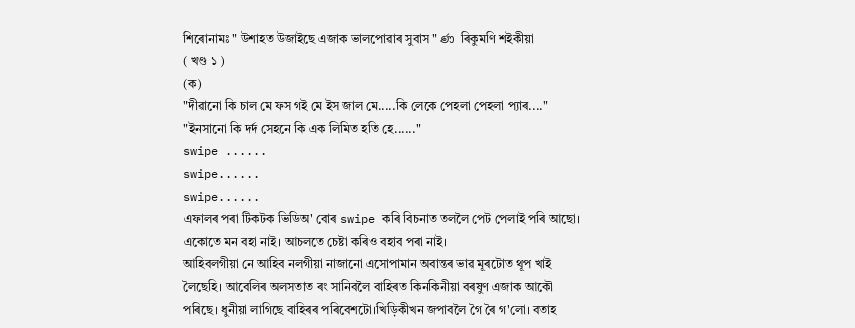শিৰোনামঃ " উশাহত উজাইছে এজাক ভালপোৱাৰ সুবাস " ණ ৰিকুমণি শইকীয়া
( খণ্ড ১ )
(ক)
"দীৱানো কি চাল মে ফস গই মে ইস জাল মে.....কি লেকে পেহলা পেহলা প্যাৰ...."
"ইনসানো কি দৰ্দ সেহনে কি এক লিমিত হতি হে......"
swipe ......
swipe......
swipe......
এফালৰ পৰা টিকটক ভিডিঅ' বোৰ swipe কৰি বিচনাত তললৈ পেট পেলাই পৰি আছো। একোতে মন বহা নাই। আচলতে চেষ্টা কৰিও বহাব পৰা নাই।
আহিবলগীয়া নে আহিব নলগীয়া নাজানো এসোপামান অবান্তৰ ভাৱ মূৰটোত থূপ খাই লৈছেহি। আবেলিৰ অলসতাত ৰং সানিবলৈ বাহিৰত কিনকিনীয়া বৰষুণ এজাক আকৌ পৰিছে। ধুনীয়া লাগিছে বাহিৰৰ পৰিবেশটো।খিড়িকীখন জপাবলৈ গৈ ৰৈ গ'লো। বতাহ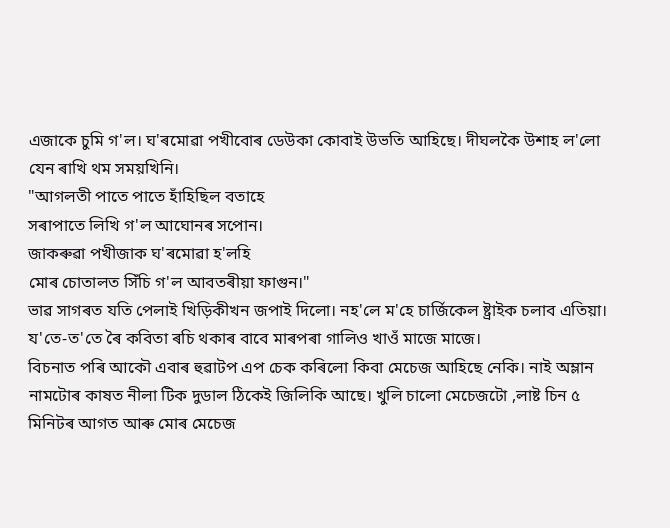এজাকে চুমি গ'ল। ঘ'ৰমোৱা পখীবোৰ ডেউকা কোবাই উভতি আহিছে। দীঘলকৈ উশাহ ল'লো যেন ৰাখি থম সময়খিনি।
"আগলতী পাতে পাতে হাঁহিছিল বতাহে
সৰাপাতে লিখি গ'ল আঘোনৰ সপোন।
জাকৰুৱা পখীজাক ঘ'ৰমোৱা হ'লহি
মোৰ চোতালত সিঁচি গ'ল আবতৰীয়া ফাগুন।"
ভাৱ সাগৰত যতি পেলাই খিড়িকীখন জপাই দিলো। নহ'লে ম'হে চাৰ্জিকেল ষ্ট্ৰাইক চলাব এতিয়া। য'তে-ত'তে ৰৈ কবিতা ৰচি থকাৰ বাবে মাৰপৰা গালিও খাওঁ মাজে মাজে।
বিচনাত পৰি আকৌ এবাৰ হুৱাটপ এপ চেক কৰিলো কিবা মেচেজ আহিছে নেকি। নাই অম্লান নামটোৰ কাষত নীলা টিক দুডাল ঠিকেই জিলিকি আছে। খুলি চালো মেচেজটো ,লাষ্ট চিন ৫ মিনিটৰ আগত আৰু মোৰ মেচেজ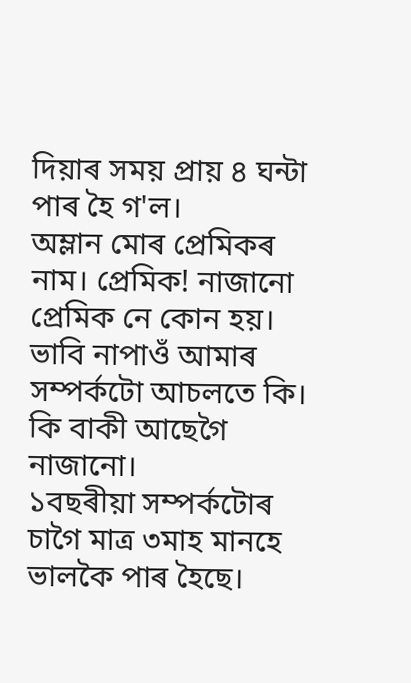দিয়াৰ সময় প্ৰায় ৪ ঘন্টা পাৰ হৈ গ'ল।
অম্লান মোৰ প্ৰেমিকৰ নাম। প্ৰেমিক! নাজানো প্ৰেমিক নে কোন হয়। ভাবি নাপাওঁ আমাৰ সম্পৰ্কটো আচলতে কি। কি বাকী আছেগৈ নাজানো।
১বছৰীয়া সম্পৰ্কটোৰ চাগৈ মাত্ৰ ৩মাহ মানহে ভালকৈ পাৰ হৈছে।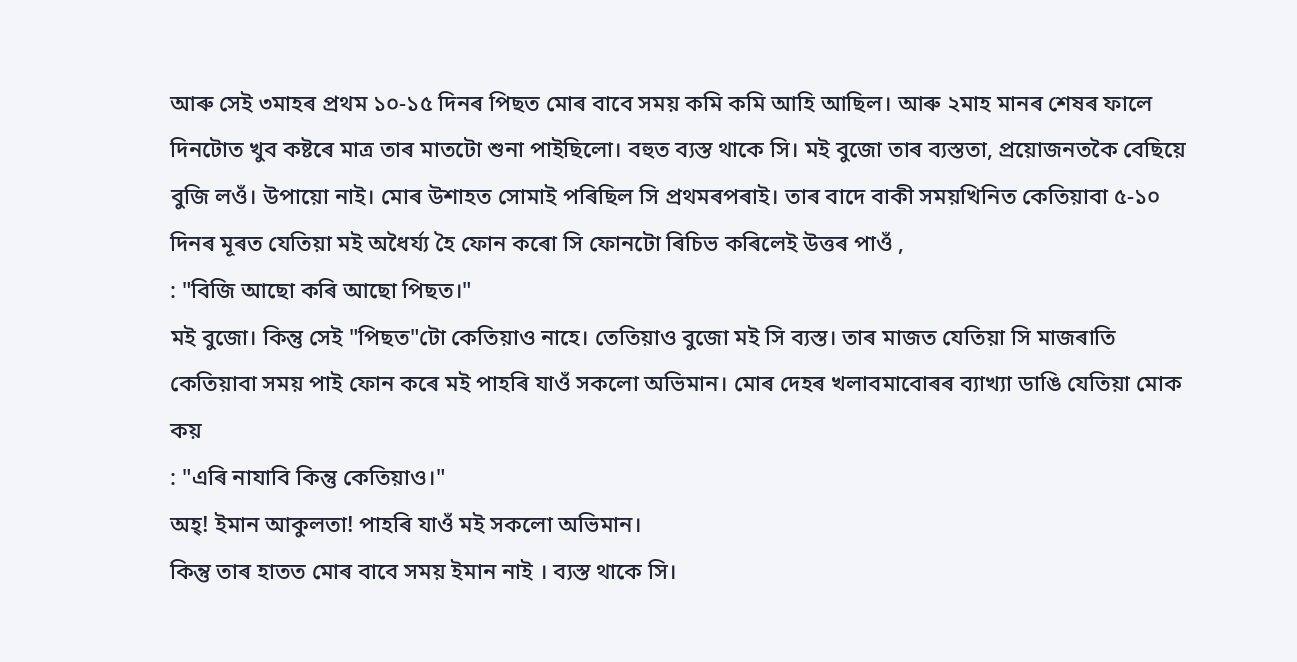আৰু সেই ৩মাহৰ প্ৰথম ১০-১৫ দিনৰ পিছত মোৰ বাবে সময় কমি কমি আহি আছিল। আৰু ২মাহ মানৰ শেষৰ ফালে দিনটোত খুব কষ্টৰে মাত্ৰ তাৰ মাতটো শুনা পাইছিলো। বহুত ব্যস্ত থাকে সি। মই বুজো তাৰ ব্যস্ততা, প্ৰয়োজনতকৈ বেছিয়ে বুজি লওঁ। উপায়ো নাই। মোৰ উশাহত সোমাই পৰিছিল সি প্ৰথমৰপৰাই। তাৰ বাদে বাকী সময়খিনিত কেতিয়াবা ৫-১০ দিনৰ মূৰত যেতিয়া মই অধৈৰ্য্য হৈ ফোন কৰো সি ফোনটো ৰিচিভ কৰিলেই উত্তৰ পাওঁ ,
: "বিজি আছো কৰি আছো পিছত।"
মই বুজো। কিন্তু সেই "পিছত"টো কেতিয়াও নাহে। তেতিয়াও বুজো মই সি ব্যস্ত। তাৰ মাজত যেতিয়া সি মাজৰাতি কেতিয়াবা সময় পাই ফোন কৰে মই পাহৰি যাওঁ সকলো অভিমান। মোৰ দেহৰ খলাবমাবোৰৰ ব্যাখ্যা ডাঙি যেতিয়া মোক কয়
: "এৰি নাযাবি কিন্তু কেতিয়াও।"
অহ্! ইমান আকুলতা! পাহৰি যাওঁ মই সকলো অভিমান।
কিন্তু তাৰ হাতত মোৰ বাবে সময় ইমান নাই । ব্যস্ত থাকে সি।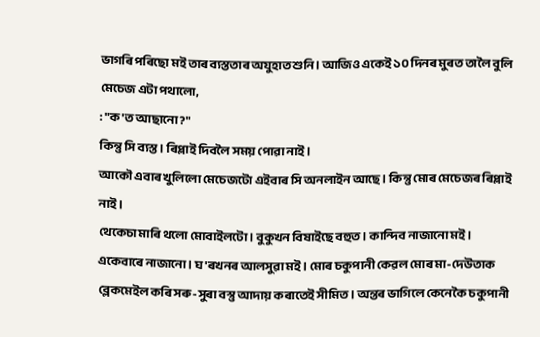ভাগৰি পৰিছো মই তাৰ ব্যস্ততাৰ অযুহাত শুনি। আজিও একেই ১০ দিনৰ মুৰত তালৈ বুলি মেচেজ এটা পথালো,
: "ক'ত আছানো?"
কিন্তু সি ব্যস্ত। ৰিপ্লাই দিবলৈ সময় পোৱা নাই।
আকৌ এবাৰ খুলিলো মেচেজটো এইবাৰ সি অনলাইন আছে। কিন্তু মোৰ মেচেজৰ ৰিপ্লাই নাই।
থেকেচা মাৰি থলো মোবাইলটো। বুকুখন বিষাইছে বহুত। কান্দিব নাজানো মই। একেবাৰে নাজানো। ঘ'ৰখনৰ আলসুৱা মই। মোৰ চকুপানী কেৱল মোৰ মা-দেউতাক ব্লেকমেইল কৰি সৰু-সুৰা বস্তু আদায় কৰাতেই সীমিত। অন্তৰ ভাগিলে কেনেকৈ চকুপানী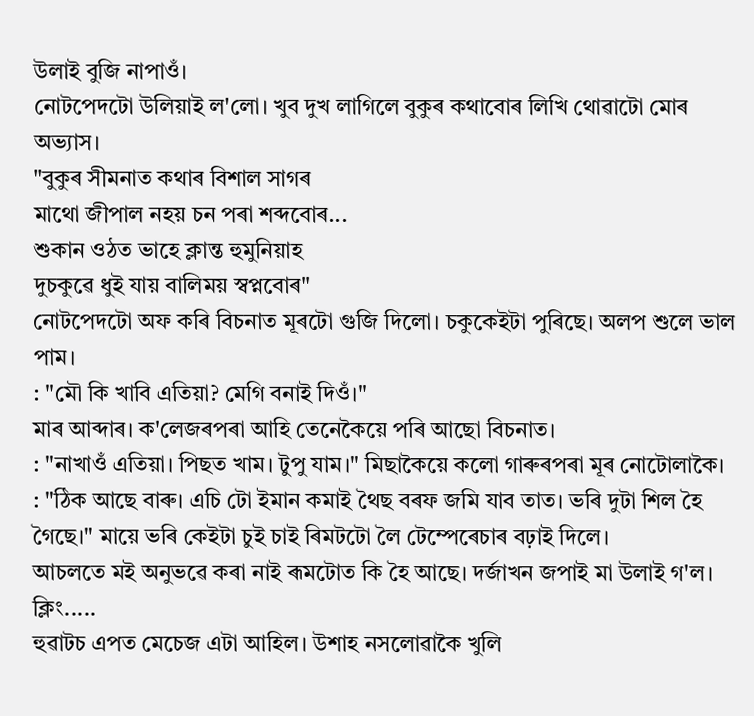উলাই বুজি নাপাওঁ।
নোটপেদটো উলিয়াই ল'লো। খুব দুখ লাগিলে বুকুৰ কথাবোৰ লিখি থোৱাটো মোৰ অভ্যাস।
"বুকুৰ সীমনাত কথাৰ বিশাল সাগৰ
মাথো জীপাল নহয় চন পৰা শব্দবোৰ...
শুকান ওঠত ভাহে ক্লান্ত হুমুনিয়াহ
দুচকুৱে ধুই যায় বালিময় স্বপ্নবোৰ"
নোটপেদটো অফ কৰি বিচনাত মূৰটো গুজি দিলো। চকুকেইটা পুৰিছে। অলপ শুলে ভাল পাম।
: "মৌ কি খাবি এতিয়া? মেগি বনাই দিওঁ।"
মাৰ আব্দাৰ। ক'লেজৰপৰা আহি তেনেকৈয়ে পৰি আছো বিচনাত।
: "নাখাওঁ এতিয়া। পিছত খাম। টুপু যাম।" মিছাকৈয়ে কলো গাৰুৰপৰা মূৰ নোটোলাকৈ।
: "ঠিক আছে বাৰু। এচি টো ইমান কমাই থৈছ বৰফ জমি যাব তাত। ভৰি দুটা শিল হৈ গৈছে।" মায়ে ভৰি কেইটা চুই চাই ৰিমটটো লৈ টেম্পেৰেচাৰ বঢ়াই দিলে।
আচলতে মই অনুভৱে কৰা নাই ৰূমটোত কি হৈ আছে। দৰ্জাখন জপাই মা উলাই গ'ল।
ক্লিং.....
হুৱাটচ এপত মেচেজ এটা আহিল। উশাহ নসলোৱাকৈ খুলি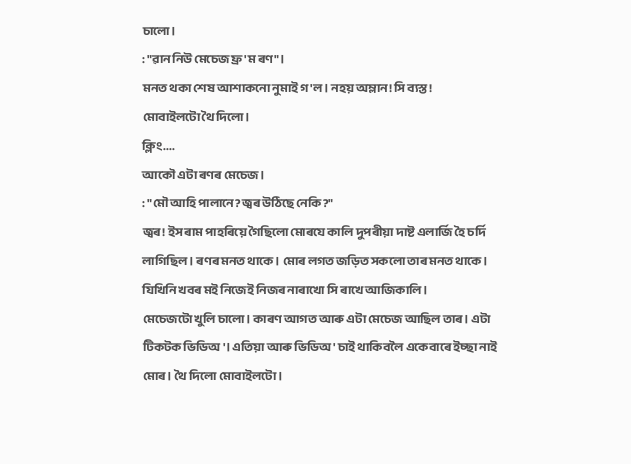চালো।
: "ৱান নিউ মেচেজ ফ্ৰ'ম ৰণ"।
মনত থকা শেষ আশাকনো নুমাই গ'ল। নহয় অম্লান! সি ব্যস্ত!
মোবাইলটো থৈ দিলো।
ক্লিং....
আকৌ এটা ৰণৰ মেচেজ।
: "মৌ আহি পালানে? জ্বৰ উঠিছে নেকি?"
জ্বৰ! ইস ৰাম পাহৰিয়ে গৈছিলো মোৰযে কালি দুপৰীয়া দাষ্ট এলাৰ্জি হৈ চৰ্দি লাগিছিল। ৰণৰ মনত থাকে। মোৰ লগত জড়িত সকলো তাৰ মনত থাকে। যিখিনি খবৰ মই নিজেই নিজৰ নাৰাখো সি ৰাখে আজিকালি।
মেচেজটো খুলি চালো। কাৰণ আগত আৰু এটা মেচেজ আছিল তাৰ। এটা টিকটক ভিডিঅ'। এতিয়া আৰু ভিডিঅ' চাই থাকিবলৈ একেবাৰে ইচ্ছা নাই মোৰ। থৈ দিলো মোবাইলটো।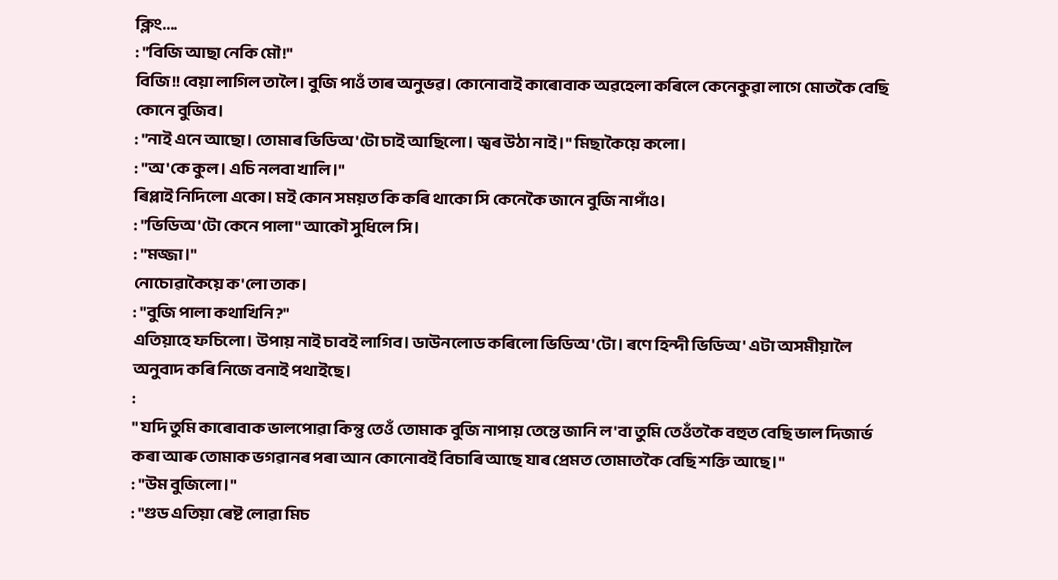ক্লিং....
: "বিজি আছা নেকি মৌ!"
বিজি!! বেয়া লাগিল তালৈ। বুজি পাওঁ তাৰ অনুভৱ। কোনোবাই কাৰোবাক অৱহেলা কৰিলে কেনেকুৱা লাগে মোতকৈ বেছি কোনে বুজিব।
: "নাই এনে আছো। তোমাৰ ভিডিঅ'টো চাই আছিলো। জ্বৰ উঠা নাই।" মিছাকৈয়ে কলো।
: "অ'কে কুল। এচি নলবা খালি।"
ৰিপ্লাই নিদিলো একো। মই কোন সময়ত কি কৰি থাকো সি কেনেকৈ জানে বুজি নাপাঁও।
: "ভিডিঅ'টো কেনে পালা" আকৌ সুধিলে সি।
: "মজ্জা।"
নোচোৱাকৈয়ে ক'লো তাক।
: "বুজি পালা কথাখিনি?"
এতিয়াহে ফচিলো। উপায় নাই চাবই লাগিব। ডাউনলোড কৰিলো ভিডিঅ'টো। ৰণে হিন্দী ভিডিঅ' এটা অসমীয়ালৈ অনুবাদ কৰি নিজে বনাই পথাইছে।
:
" যদি তুমি কাৰোবাক ভালপোৱা কিন্তু তেওঁ তোমাক বুজি নাপায় তেন্তে জানি ল'বা তুমি তেওঁতকৈ বহুত বেছি ভাল দিজাৰ্ভ কৰা আৰু তোমাক ভগৱানৰ পৰা আন কোনোবই বিচাৰি আছে যাৰ প্ৰেমত তোমাতকৈ বেছি শক্তি আছে।"
: "উম বুজিলো।"
: "গুড এতিয়া ৰেষ্ট লোৱা মিচ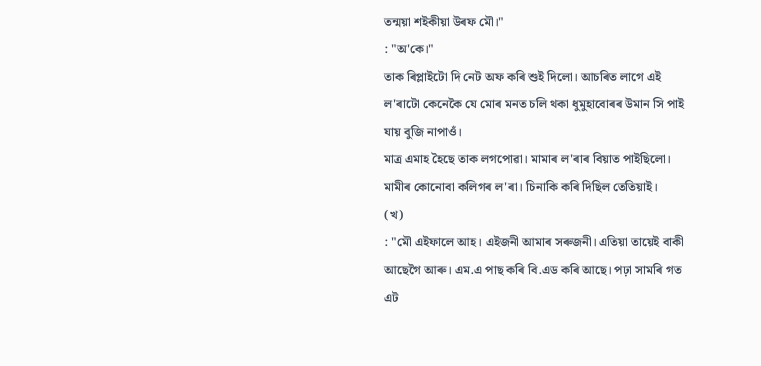তন্ময়া শইকীয়া উৰফ মৌ।"
: "অ'কে।"
তাক ৰিপ্লাইটো দি নেট অফ কৰি শুই দিলো। আচৰিত লাগে এই ল'ৰাটো কেনেকৈ যে মোৰ মনত চলি থকা ধুমুহাবোৰৰ উমান সি পাই যায় বুজি নাপাওঁ।
মাত্ৰ এমাহ হৈছে তাক লগপোৱা। মামাৰ ল'ৰাৰ বিয়াত পাইছিলো। মামীৰ কোনোবা কলিগৰ ল'ৰা। চিনাকি কৰি দিছিল তেতিয়াই।
(খ)
: "মৌ এইফালে আহ। এইজনী আমাৰ সৰুজনী। এতিয়া তায়েই বাকী আছেগৈ আৰু। এম.এ পাছ কৰি বি.এড কৰি আছে। পঢ়া সামৰি গত এট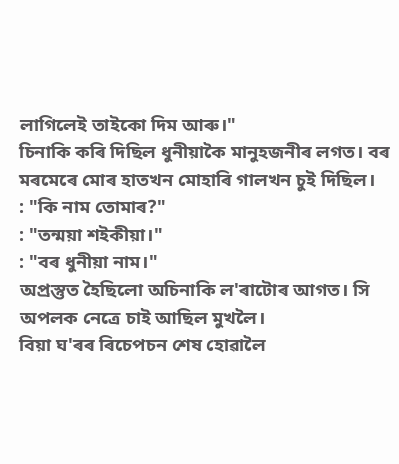লাগিলেই তাইকো দিম আৰু।"
চিনাকি কৰি দিছিল ধুনীয়াকৈ মানুহজনীৰ লগত। বৰ মৰমেৰে মোৰ হাতখন মোহাৰি গালখন চুই দিছিল।
: "কি নাম তোমাৰ?"
: "তন্ময়া শইকীয়া।"
: "বৰ ধুনীয়া নাম।"
অপ্ৰস্তুত হৈছিলো অচিনাকি ল'ৰাটোৰ আগত। সি অপলক নেত্ৰে চাই আছিল মুখলৈ।
বিয়া ঘ'ৰৰ ৰিচেপচন শেষ হোৱালৈ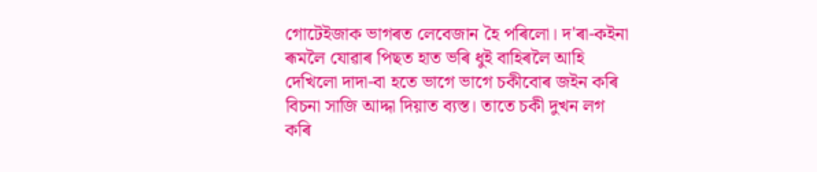গোটেইজাক ভাগৰত লেবেজান হৈ পৰিলো। দ'ৰা-কইনা ৰূমলৈ যোৱাৰ পিছত হাত ভৰি ধুই বাহিৰলৈ আহি দেখিলো দাদা-বা হতে ভাগে ভাগে চকীবোৰ জইন কৰি বিচনা সাজি আদ্দা দিয়াত ব্যস্ত। তাতে চকী দুখন লগ কৰি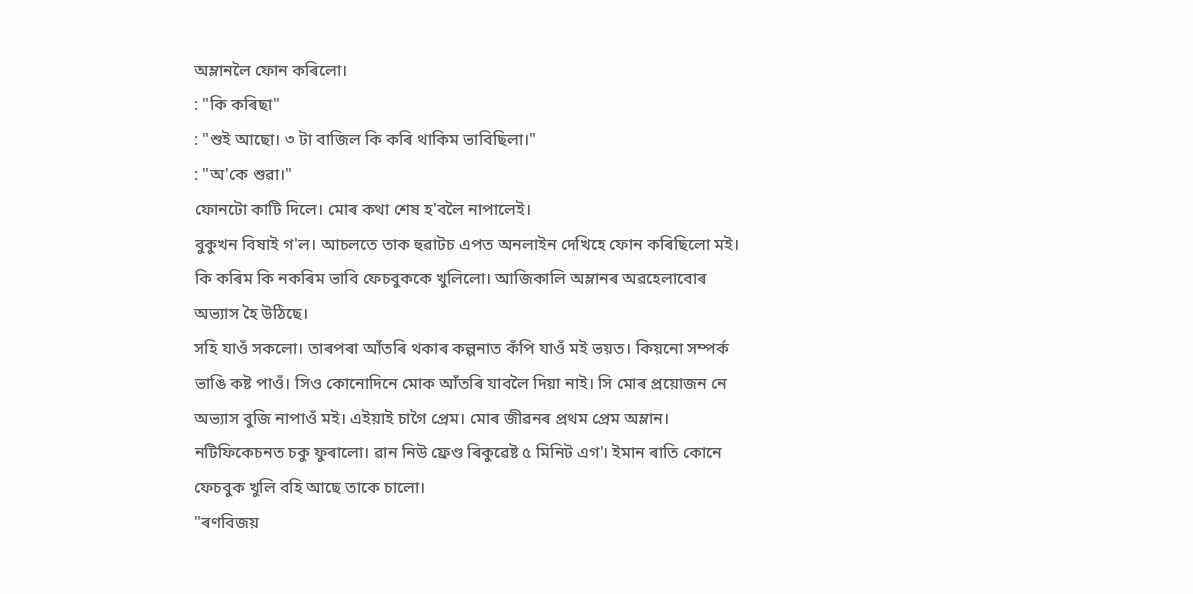অম্লানলৈ ফোন কৰিলো।
: "কি কৰিছা"
: "শুই আছো। ৩ টা বাজিল কি কৰি থাকিম ভাবিছিলা।"
: "অ'কে শুৱা।"
ফোনটো কাটি দিলে। মোৰ কথা শেষ হ'বলৈ নাপালেই।
বুকুখন বিষাই গ'ল। আচলতে তাক হুৱাটচ এপত অনলাইন দেখিহে ফোন কৰিছিলো মই।
কি কৰিম কি নকৰিম ভাবি ফেচবুককে খুলিলো। আজিকালি অম্লানৰ অৱহেলাবোৰ অভ্যাস হৈ উঠিছে।
সহি যাওঁ সকলো। তাৰপৰা আঁতৰি থকাৰ কল্পনাত কঁপি যাওঁ মই ভয়ত। কিয়নো সম্পৰ্ক ভাঙি কষ্ট পাওঁ। সিও কোনোদিনে মোক আঁতৰি যাবলৈ দিয়া নাই। সি মোৰ প্ৰয়োজন নে অভ্যাস বুজি নাপাওঁ মই। এইয়াই চাগৈ প্ৰেম। মোৰ জীৱনৰ প্ৰথম প্ৰেম অম্লান।
নটিফিকেচনত চকু ফুৰালো। ৱান নিউ ফ্ৰেণ্ড ৰিকুৱেষ্ট ৫ মিনিট এগ'। ইমান ৰাতি কোনে ফেচবুক খুলি বহি আছে তাকে চালো।
"ৰণবিজয়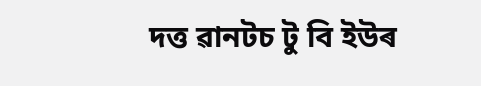দত্ত ৱানটচ টু বি ইউৰ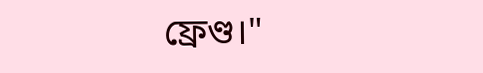ফ্ৰেণ্ড।"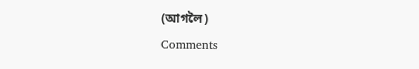(আগলৈ)
Comments